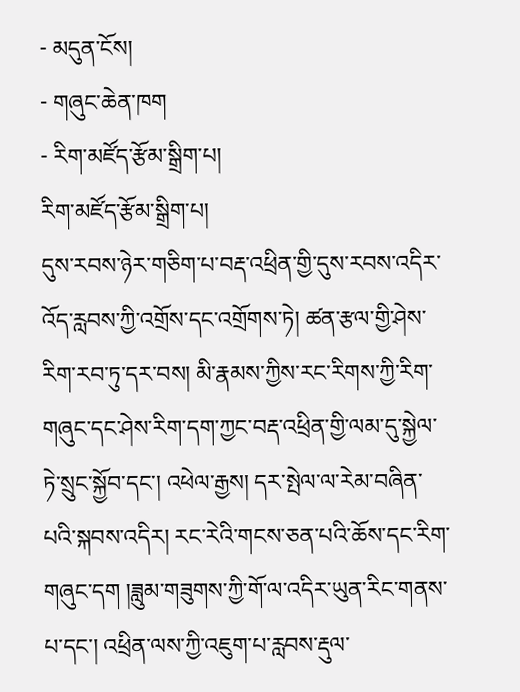- མདུན་ངོས།
- གཞུང་ཆེན་ཁག
- རིག་མཛོད་རྩོམ་སྒྲིག་པ།
རིག་མཛོད་རྩོམ་སྒྲིག་པ།
དུས་རབས་ཉེར་གཅིག་པ་བརྡ་འཕྲིན་གྱི་དུས་རབས་འདིར་འོད་རླབས་ཀྱི་འགྲོས་དང་འགྲོགས་ཏེ། ཚན་རྩལ་གྱི་ཤེས་རིག་རབ་ཏུ་དར་བས། མི་རྣམས་ཀྱིས་རང་རིགས་ཀྱི་རིག་གཞུང་དང་ཤེས་རིག་དག་ཀྱང་བརྡ་འཕྲིན་གྱི་ལམ་དུ་སྐྱེལ་ཏེ་སྲུང་སྐྱོབ་དང་། འཕེལ་རྒྱས། དར་སྤེལ་ལ་རེམ་བཞིན་པའི་སྐབས་འདིར། རང་རེའི་གངས་ཅན་པའི་ཆོས་དང་རིག་གཞུང་དག །ཟླུམ་གཟུགས་ཀྱི་གོ་ལ་འདིར་ཡུན་རིང་གནས་པ་དང་། འཕྲིན་ལས་ཀྱི་འཇུག་པ་རླབས་རྡུལ་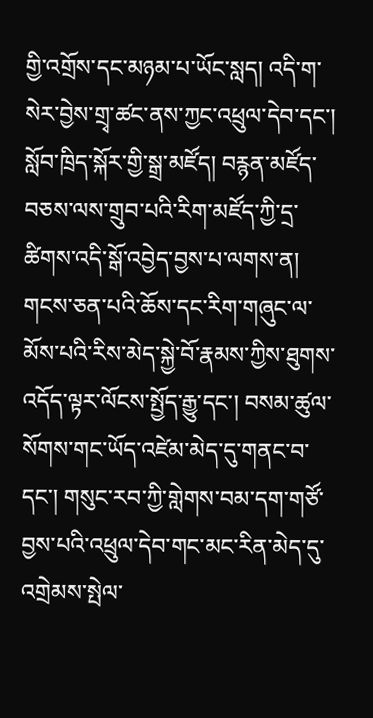གྱི་འགྲོས་དང་མཉམ་པ་ཡོང་སླད། འདི་ག་སེར་བྱེས་གྲྭ་ཚང་ནས་ཀྱང་འཕྲུལ་དེབ་དང་། སློབ་ཁྲིད་སྐོར་གྱི་སྒྲ་མཛོད། བརྙན་མཛོད་བཅས་ལས་གྲུབ་པའི་རིག་མཛོད་ཀྱི་དྲ་ཚིགས་འདི་སྒོ་འབྱེད་བྱས་པ་ལགས་ན། གངས་ཅན་པའི་ཆོས་དང་རིག་གཞུང་ལ་མོས་པའི་རིས་མེད་སྐྱེ་བོ་རྣམས་ཀྱིས་ཐུགས་འདོད་ལྟར་ལོངས་སྤྱོད་རྒྱུ་དང་། བསམ་ཚུལ་སོགས་གང་ཡོད་འཛེམ་མེད་དུ་གནང་བ་དང་། གསུང་རབ་ཀྱི་གླེགས་བམ་དག་གཙོ་བྱས་པའི་འཕྲུལ་དེབ་གང་མང་རིན་མེད་དུ་འགྲེམས་སྤེལ་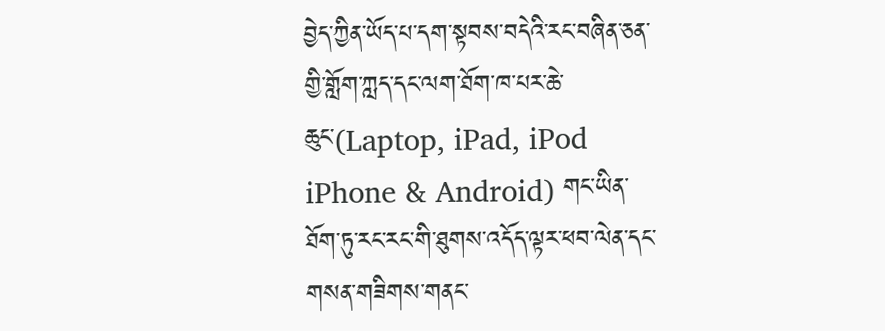བྱེད་ཀྱིན་ཡོད་པ་དག་སྟབས་བདེའི་རང་བཞིན་ཅན་གྱི་གློག་ཀླད་དང་ལག་ཐོག་ཁ་པར་ཆེ་ཆུང་(Laptop, iPad, iPod iPhone & Android) གང་ཡིན་ཐོག་ཏུ་རང་རང་གི་ཐུགས་འདོད་ལྟར་ཕབ་ལེན་དང་གསན་གཟིགས་གནང་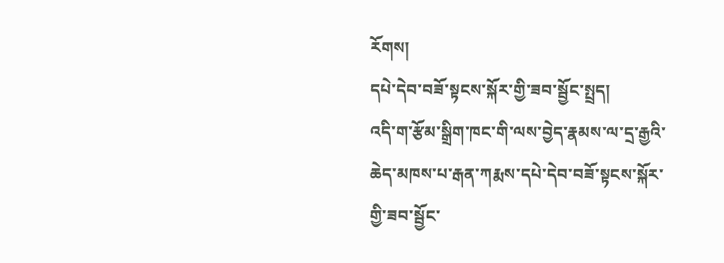རོགས།
དཔེ་དེབ་བཟོ་སྟངས་སྐོར་གྱི་ཟབ་སྦྱོང་སྤྲད།
འདི་ག་རྩོམ་སྒྲིག་ཁང་གི་ལས་བྱེད་རྣམས་ལ་དྲ་རྒྱའི་ཆེད་མཁས་པ་རྒན་ཀརྨས་དཔེ་དེབ་བཟོ་སྟངས་སྐོར་གྱི་ཟབ་སྦྱོང་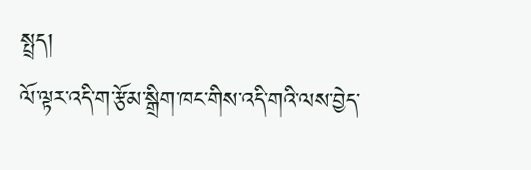སྤྲད།
ལོ་ལྟར་འདི་ག་རྩོམ་སྒྲིག་ཁང་གིས་འདི་གའི་ལས་བྱེད་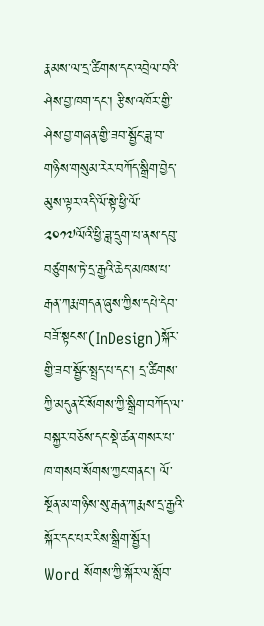རྣམས་ལ་དྲ་ཚིགས་དང་འབྲེལ་བའི་ཤེས་བྱ་ཁག་དང་། རྩིས་འཁོར་གྱི་ཤེས་བྱ་གཞན་གྱི་ཟབ་སྦྱོང་ཟླ་བ་གཉིས་གསུམ་རེར་བཀོད་སྒྲིག་བྱེད་མུས་ལྟར་འདི་ལོ་སྟེ་ཕྱི་ལོ་༢༠༡༧ལོའི་ཕྱི་ཟླ་དྲུག་པ་ནས་དབུ་བཙུགས་ཏེ་དྲ་རྒྱའི་ཆེད་མཁས་པ་རྒན་ཀརྨ་གདན་ཞུས་ཀྱིས་དཔེ་དེབ་བཟོ་སྟངས་(InDesign)སྐོར་གྱི་ཟབ་སྦྱོང་སྤྲད་པ་དང་། དྲ་ཚིགས་ཀྱི་མདུན་ངོ་སོགས་ཀྱི་སྒྲིག་བཀོད་ལ་བསྐྱར་བཅོས་དང་སྡེ་ཚན་གསར་པ་ཁ་གསབ་སོགས་ཀྱང་གནང་། ལོ་སྔོན་མ་གཉིས་སུ་རྒན་ཀརྨས་དྲ་རྒྱའི་སྐོར་དང་པར་རིས་སྒྲིག་སྦྱོར། Word སོགས་ཀྱི་སྐོར་ལ་སློབ་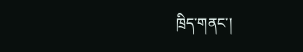ཁྲིད་གནང་།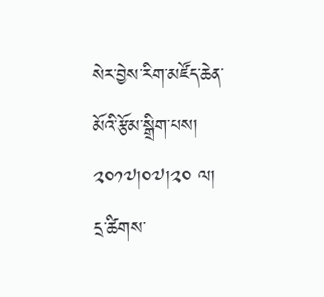སེར་བྱེས་རིག་མཛོད་ཆེན་མོའི་རྩོམ་སྒྲིག་པས། ༢༠༡༧།༠༧།༢༠ ལ།
དྲ་ཚིགས་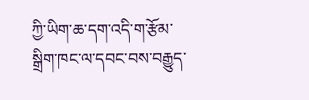ཀྱི་ཡིག་ཆ་དག་འདི་ག་རྩོམ་སྒྲིག་ཁང་ལ་དབང་བས་བརྒྱུད་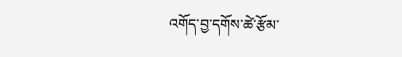འགོད་བྱ་དགོས་ཚེ་རྩོམ་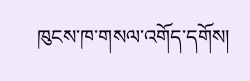ཁུངས་ཁ་གསལ་འགོད་དགོས།